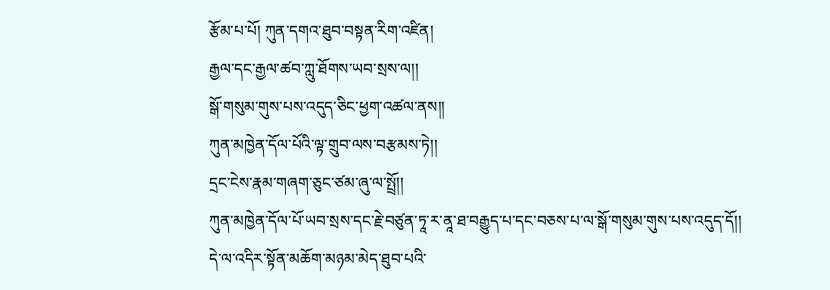རྩོམ་པ་པོ། ཀུན་དགའ་ཐུབ་བསྟན་རིག་འཛིན།
རྒྱལ་དང་རྒྱལ་ཚབ་ཀླུ་ཐོགས་ཡབ་སྲས་ལ།།
སྒོ་གསུམ་གུས་པས་འདུད་ཅིང་ཕྱག་འཚལ་ནས།།
ཀུན་མཁྱེན་དོལ་པོའི་ལྟ་གྲུབ་ལས་བརྩམས་ཏེ།།
དྲང་ངེས་རྣམ་གཞག་ཅུང་ཙམ་ཞུ་ལ་སྤྲོ།།
ཀུན་མཁྱེན་དོལ་པོ་ཡབ་སྲས་དང་རྗེ་བཙུན་ཏཱ་ར་ནཱ་ཐ་བརྒྱུད་པ་དང་བཅས་པ་ལ་སྒོ་གསུམ་གུས་པས་འདུད་དོ།།
དེ་ལ་འདིར་སྟོན་མཆོག་མཉམ་མེད་ཐུབ་པའི་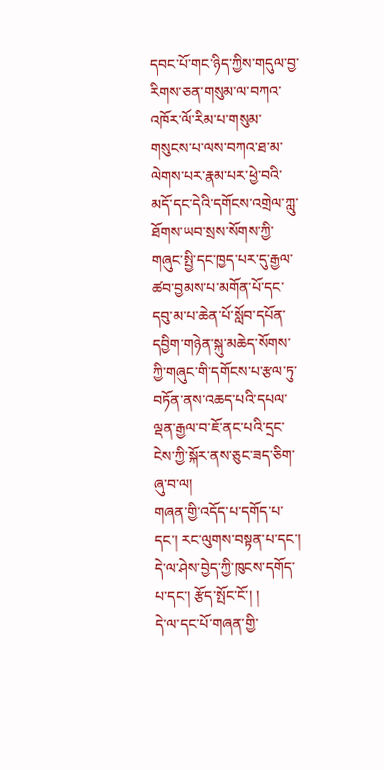དབང་པོ་གང་ཉིད་ཀྱིས་གདུལ་བྱ་རིགས་ཅན་གསུམ་ལ་བཀའ་འཁོར་ལོ་རིམ་པ་གསུམ་གསུངས་པ་ལས་བཀའ་ཐ་མ་ལེགས་པར་རྣམ་པར་ཕྱེ་བའི་མདོ་དང་དེའི་དགོངས་འགྲེལ་ཀླུ་ཐོགས་ཡབ་སྲས་སོགས་ཀྱི་གཞུང་སྤྱི་དང་ཁྱད་པར་དུ་རྒྱལ་ཚབ་བྱམས་པ་མགོན་པོ་དང་དབུ་མ་པ་ཆེན་པོ་སློབ་དཔོན་དབྱིག་གཉེན་སྐུ་མཆེད་སོགས་ཀྱི་གཞུང་གི་དགོངས་པ་རྩལ་ཏུ་བཏོན་ནས་འཆད་པའི་དཔལ་ལྡན་རྒྱལ་བ་ཇོ་ནང་པའི་དྲང་ངེས་ཀྱི་སྐོར་ནས་ཅུང་ཟད་ཅིག་ཞུ་བ་ལ།
གཞན་གྱི་འདོད་པ་དགོད་པ་དང་། རང་ལུགས་བསྟན་པ་དང་། དེ་ལ་ཤེས་བྱེད་ཀྱི་ཁུངས་དགོད་པ་དང་། རྩོད་སྤོང་ངོ་། །
དེ་ལ་དང་པོ་གཞན་གྱི་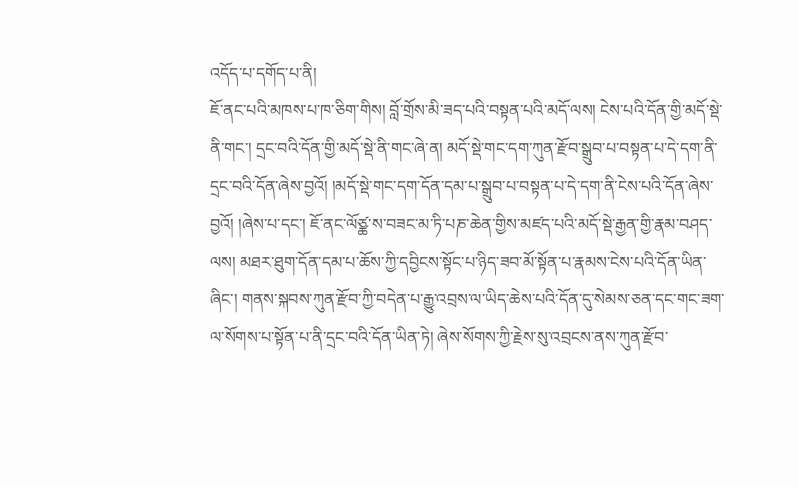འདོད་པ་དགོད་པ་ནི།
ཇོ་ནང་པའི་མཁས་པ་ཁ་ཅིག་གིས། བློ་གྲོས་མི་ཟད་པའི་བསྟན་པའི་མདོ་ལས། ངེས་པའི་དོན་གྱི་མདོ་སྡེ་ནི་གང་། དྲང་བའི་དོན་གྱི་མདོ་སྡེ་ནི་གང་ཞེ་ན། མདོ་སྡེ་གང་དག་ཀུན་རྫོབ་སྒྲུབ་པ་བསྟན་པ་དེ་དག་ནི་དྲང་བའི་དོན་ཞེས་བྱའོ། །མདོ་སྡེ་གང་དག་དོན་དམ་པ་སྒྲུབ་པ་བསྟན་པ་དེ་དག་ནི་ངེས་པའི་དོན་ཞེས་བྱའོ། །ཞེས་པ་དང་། ཇོ་ནང་ལོཙྪ་ས་བཟང་མ་ཏི་པཎ་ཆེན་གྱིས་མཛད་པའི་མདོ་སྡེ་རྒྱན་གྱི་རྣམ་བཤད་ལས། མཐར་ཐུག་དོན་དམ་པ་ཆོས་ཀྱི་དབྱིངས་སྟོང་པ་ཉིད་ཟབ་མོ་སྟོན་པ་རྣམས་ངེས་པའི་དོན་ཡིན་ཞིང་། གནས་སྐབས་ཀུན་རྫོབ་ཀྱི་བདེན་པ་རྒྱུ་འབྲས་ལ་ཡིད་ཆེས་པའི་དོན་དུ་སེམས་ཅན་དང་གང་ཟག་ལ་སོགས་པ་སྟོན་པ་ནི་དྲང་བའི་དོན་ཡིན་ཏེ། ཞེས་སོགས་ཀྱི་རྗེས་སུ་འབྲངས་ནས་ཀུན་རྫོབ་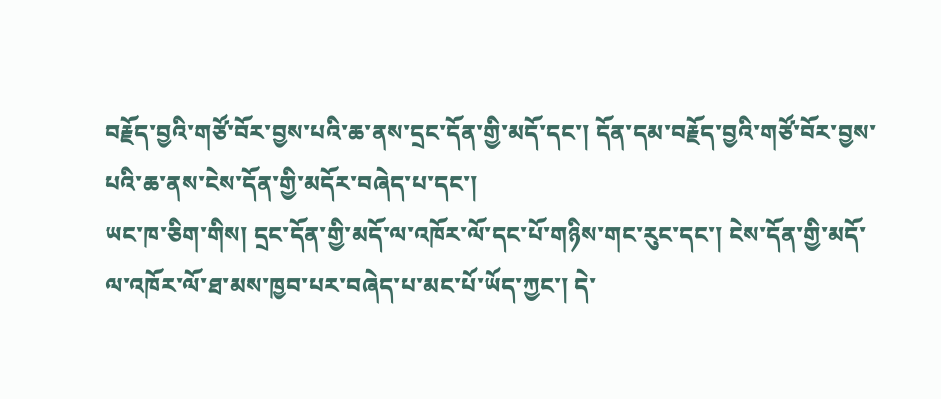བརྗོད་བྱའི་གཙོ་བོར་བྱས་པའི་ཆ་ནས་དྲང་དོན་གྱི་མདོ་དང་། དོན་དམ་བརྗོད་བྱའི་གཙོ་བོར་བྱས་པའི་ཆ་ནས་ངེས་དོན་གྱི་མདོར་བཞེད་པ་དང་།
ཡང་ཁ་ཅིག་གིས། དྲང་དོན་གྱི་མདོ་ལ་འཁོར་ལོ་དང་པོ་གཉིས་གང་རུང་དང་། ངེས་དོན་གྱི་མདོ་ལ་འཁོར་ལོ་ཐ་མས་ཁྱབ་པར་བཞེད་པ་མང་པོ་ཡོད་ཀྱང་། དེ་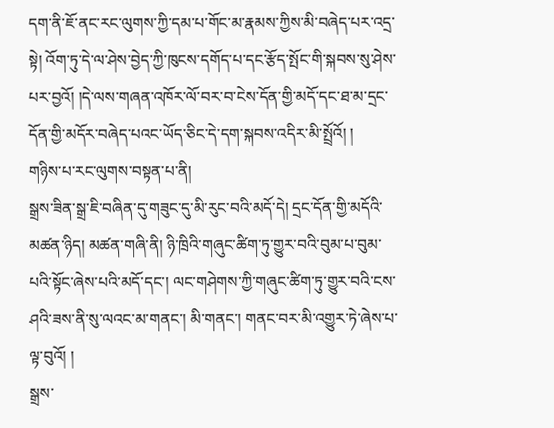དག་ནི་ཇོ་ནང་རང་ལུགས་ཀྱི་དམ་པ་གོང་མ་རྣམས་ཀྱིས་མི་བཞེད་པར་འདྲ་སྟེ། འོག་ཏུ་དེ་ལ་ཤེས་བྱེད་ཀྱི་ཁུངས་དགོད་པ་དང་རྩོད་སྤོང་གི་སྐབས་སུ་ཤེས་པར་བྱའོ། །དེ་ལས་གཞན་འཁོར་ལོ་བར་བ་ངེས་དོན་གྱི་མདོ་དང་ཐ་མ་དྲང་དོན་གྱི་མདོར་བཞེད་པའང་ཡོད་ཅིང་དེ་དག་སྐབས་འདིར་མི་སྤྲོའོ། །
གཉིས་པ་རང་ལུགས་བསྟན་པ་ནི།
སྒྲས་ཟིན་སྒྲ་ཇི་བཞིན་དུ་གཟུང་དུ་མི་རུང་བའི་མདོ་དེ། དྲང་དོན་གྱི་མདོའི་མཚན་ཉིད། མཚན་གཞི་ནི། ཉི་ཁྲིའི་གཞུང་ཚིག་ཏུ་གྱུར་བའི་བུམ་པ་བུམ་པའི་སྟོང་ཞེས་པའི་མདོ་དང་། ལང་གཤེགས་ཀྱི་གཞུང་ཚིག་ཏུ་གྱུར་བའི་ངས་ཤའི་ཟས་ནི་སུ་ལའང་མ་གནང་། མི་གནང་། གནང་བར་མི་འགྱུར་ཏེ་ཞེས་པ་ལྟ་བུའོ། །
སྒྲས་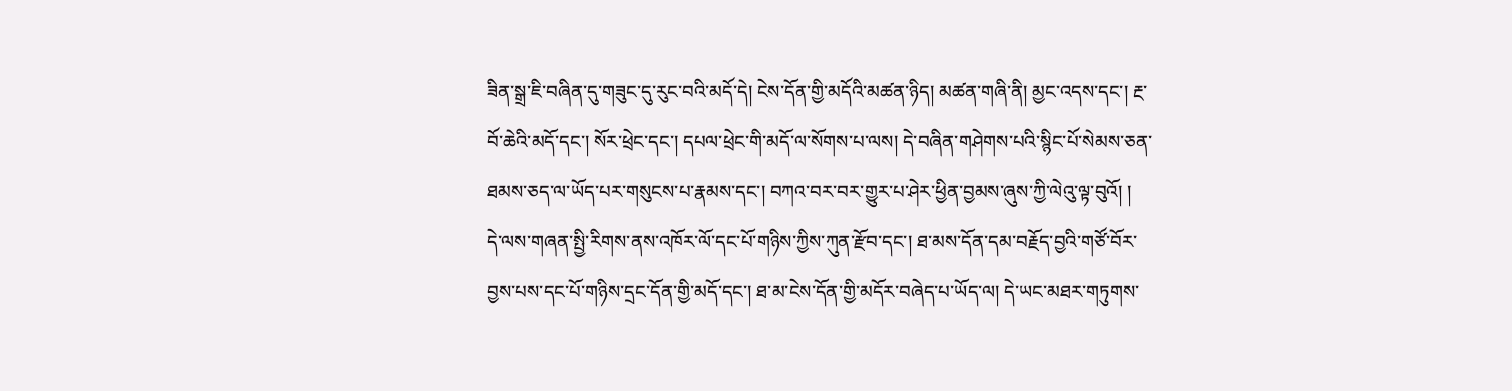ཟིན་སྒྲ་ཇི་བཞིན་དུ་གཟུང་དུ་རུང་བའི་མདོ་དེ། ངེས་དོན་གྱི་མདོའི་མཚན་ཉིད། མཚན་གཞི་ནི། མྱང་འདས་དང་། རྔ་བོ་ཆེའི་མདོ་དང་། སོར་ཕྲེང་དང་། དཔལ་ཕྲེང་གི་མདོ་ལ་སོགས་པ་ལས། དེ་བཞིན་གཤེགས་པའི་སྙིང་པོ་སེམས་ཅན་ཐམས་ཅད་ལ་ཡོད་པར་གསུངས་པ་རྣམས་དང་། བཀའ་བར་བར་གྱུར་པ་ཤེར་ཕྱིན་བྱམས་ཞུས་ཀྱི་ལེའུ་ལྟ་བུའོ། །
དེ་ལས་གཞན་སྤྱི་རིགས་ནས་འཁོར་ལོ་དང་པོ་གཉིས་ཀྱིས་ཀུན་རྫོབ་དང་། ཐ་མས་དོན་དམ་བརྗོད་བྱའི་གཙོ་བོར་བྱས་པས་དང་པོ་གཉིས་དྲང་དོན་གྱི་མདོ་དང་། ཐ་མ་ངེས་དོན་གྱི་མདོར་བཞེད་པ་ཡོད་ལ། དེ་ཡང་མཐར་གཏུགས་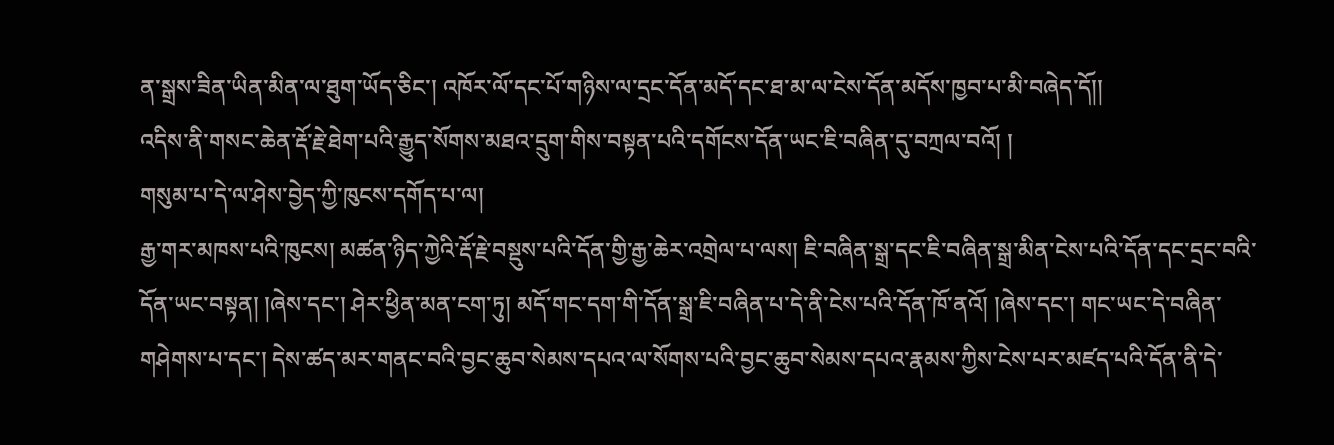ན་སྒྲས་ཟིན་ཡིན་མིན་ལ་ཐུག་ཡོད་ཅིང་། འཁོར་ལོ་དང་པོ་གཉིས་ལ་དྲང་དོན་མདོ་དང་ཐ་མ་ལ་ངེས་དོན་མདོས་ཁྱབ་པ་མི་བཞེད་དོ།།
འདིས་ནི་གསང་ཆེན་རྡོ་རྗེ་ཐེག་པའི་རྒྱུད་སོགས་མཐའ་དྲུག་གིས་བསྟན་པའི་དགོངས་དོན་ཡང་ཇི་བཞིན་དུ་བཀྲལ་བའོ། །
གསུམ་པ་དེ་ལ་ཤེས་བྱེད་ཀྱི་ཁུངས་དགོད་པ་ལ།
རྒྱ་གར་མཁས་པའི་ཁུངས། མཚན་ཉིད་ཀྱེའི་རྡོ་རྗེ་བསྡུས་པའི་དོན་གྱི་རྒྱ་ཆེར་འགྲེལ་པ་ལས། ཇི་བཞིན་སྒྲ་དང་ཇི་བཞིན་སྒྲ་མིན་ངེས་པའི་དོན་དང་དྲང་བའི་དོན་ཡང་བསྟན། །ཞེས་དང་། ཤེར་ཕྱིན་མན་ངག་ཏུ། མདོ་གང་དག་གི་དོན་སྒྲ་ཇི་བཞིན་པ་དེ་ནི་ངེས་པའི་དོན་ཁོ་ནའོ། །ཞེས་དང་། གང་ཡང་དེ་བཞིན་གཤེགས་པ་དང་། དེས་ཚད་མར་གནང་བའི་བྱང་ཆུབ་སེམས་དཔའ་ལ་སོགས་པའི་བྱང་ཆུབ་སེམས་དཔའ་རྣམས་ཀྱིས་ངེས་པར་མཛད་པའི་དོན་ནི་དེ་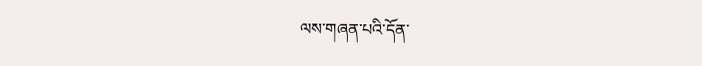ལས་གཞན་པའི་དོན་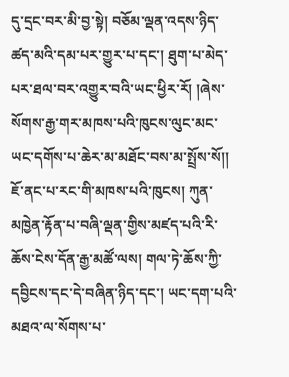དུ་དྲང་བར་མི་བྱ་སྟེ། བཅོམ་ལྡན་འདས་ཉིད་ཚད་མའི་དམ་པར་གྱུར་པ་དང་། ཐུག་པ་མེད་པར་ཐལ་བར་འགྱུར་བའི་ཡང་ཕྱིར་རོ། །ཞེས་སོགས་རྒྱ་གར་མཁས་པའི་ཁུངས་ལུང་མང་ཡང་དགོས་པ་ཆེར་མ་མཐོང་བས་མ་སྤྲོས་སོ།།
ཇོ་ནང་པ་རང་གི་མཁས་པའི་ཁུངས། ཀུན་མཁྱེན་རྟོན་པ་བཞི་ལྡན་གྱིས་མཛད་པའི་རི་ཆོས་ངེས་དོན་རྒྱ་མཚོ་ལས། གལ་ཏེ་ཆོས་ཀྱི་དབྱིངས་དང་དེ་བཞིན་ཉིད་དང་། ཡང་དག་པའི་མཐའ་ལ་སོགས་པ་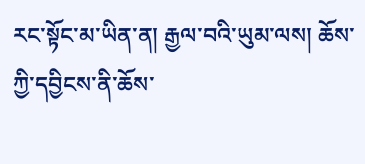རང་སྟོང་མ་ཡིན་ན། རྒྱལ་བའི་ཡུམ་ལས། ཆོས་ཀྱི་དབྱིངས་ནི་ཆོས་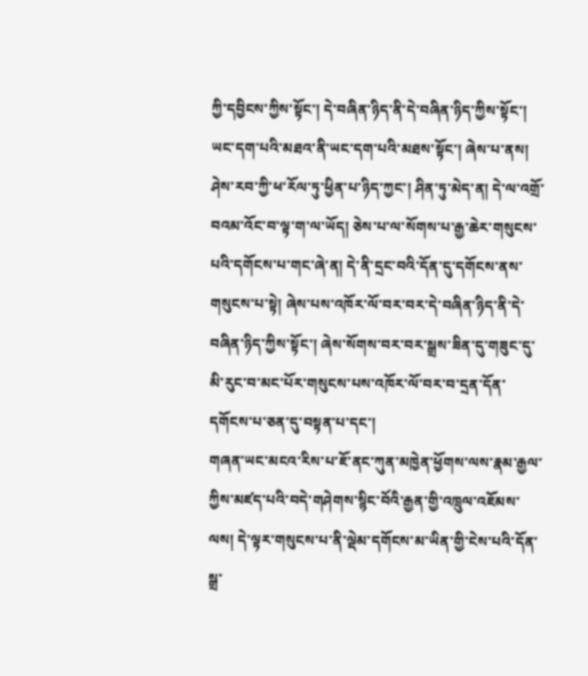ཀྱི་དབྱིངས་ཀྱིས་སྟོང་། དེ་བཞིན་ཉིད་ནི་དེ་བཞིན་ཉིད་ཀྱིས་སྟོང་། ཡང་དག་པའི་མཐའ་ནི་ཡང་དག་པའི་མཐས་སྟོང་། ཞེས་པ་ནས། ཤེས་རབ་ཀྱི་ཕ་རོལ་ཏུ་ཕྱིན་པ་ཉིད་ཀྱང་། ཤིན་ཏུ་མེད་ན། དེ་ལ་འགྲོ་བའམ་འོང་བ་ལྟ་ག་ལ་ཡོད། ཅེས་པ་ལ་སོགས་པ་རྒྱ་ཆེར་གསུངས་པའི་དགོངས་པ་གང་ཞེ་ན། དེ་ནི་དྲང་བའི་དོན་དུ་དགོངས་ནས་གསུངས་པ་སྟེ། ཞེས་པས་འཁོར་ལོ་བར་བར་དེ་བཞིན་ཉིད་ནི་དེ་བཞིན་ཉིད་ཀྱིས་སྟོང་། ཞེས་སོགས་བར་བར་སྒྲས་ཟིན་དུ་གཟུང་དུ་མི་རུང་བ་མང་པོར་གསུངས་པས་འཁོར་ལོ་བར་བ་དྲན་དོན་དགོངས་པ་ཅན་དུ་བསྟན་པ་དང་།
གཞན་ཡང་མངའ་རིས་པ་ཇོ་ནང་ཀུན་མཁྱེན་ཕྱོགས་ལས་རྣམ་རྒྱལ་ཀྱིས་མཛད་པའི་བདེ་གཤེགས་སྙིང་བོའི་རྒྱན་གྱི་འཁྲུལ་འཇོམས་ལས། དེ་ལྟར་གསུངས་པ་ནི་ལྡེམ་དགོངས་མ་ཡིན་གྱི་ངེས་པའི་དོན་སྒྲ་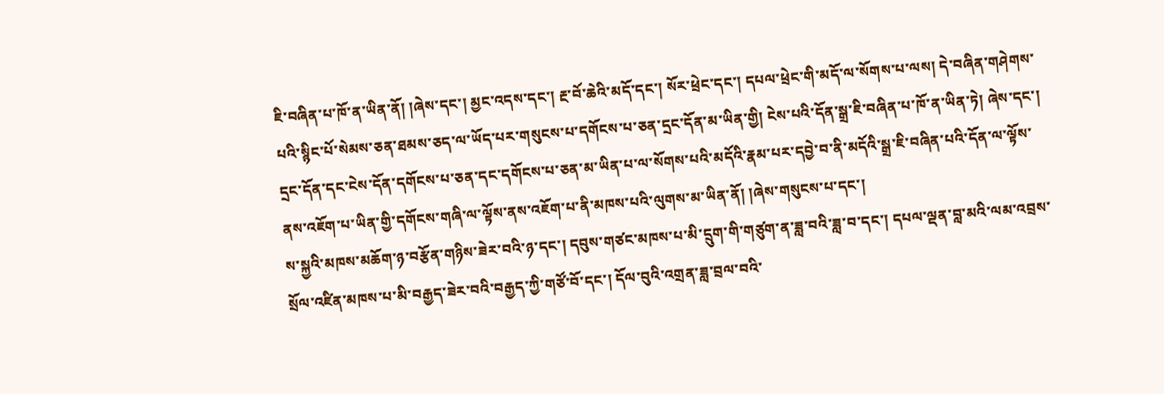ཇི་བཞིན་པ་ཁོ་ན་ཡིན་ནོ། །ཞེས་དང་། མྱང་འདས་དང་། རྔ་བོ་ཆེའི་མདོ་དང་། སོར་ཕྲེང་དང་། དཔལ་ཕྲེང་གི་མདོ་ལ་སོགས་པ་ལས། དེ་བཞིན་གཤེགས་པའི་སྙིང་པོ་སེམས་ཅན་ཐམས་ཅད་ལ་ཡོད་པར་གསུངས་པ་དགོངས་པ་ཅན་དྲང་དོན་མ་ཡིན་གྱི། ངེས་པའི་དོན་སྒྲ་ཇི་བཞིན་པ་ཁོ་ན་ཡིན་ཏེ། ཞེས་དང་། དྲང་དོན་དང་ངེས་དོན་དགོངས་པ་ཅན་དང་དགོངས་པ་ཅན་མ་ཡིན་པ་ལ་སོགས་པའི་མདོའི་རྣམ་པར་དབྱེ་བ་ནི་མདོའི་སྒྲ་ཇི་བཞིན་པའི་དོན་ལ་ལྟོས་ནས་འཇོག་པ་ཡིན་གྱི་དགོངས་གཞི་ལ་ལྟོས་ནས་འཇོག་པ་ནི་མཁས་པའི་ལུགས་མ་ཡིན་ནོ། །ཞེས་གསུངས་པ་དང་།
ས་སྐྱའི་མཁས་མཆོག་ཉ་བརྩོན་གཉིས་ཟེར་བའི་ཉ་དང་། དབུས་གཙང་མཁས་པ་མི་དྲུག་གི་གཙུག་ན་ཟླ་བའི་ཟླ་བ་དང་། དཔལ་ལྡན་བླ་མའི་ལམ་འབྲས་སྲོལ་འཛིན་མཁས་པ་མི་བརྒྱད་ཟེར་བའི་བརྒྱད་ཀྱི་གཙོ་བོ་དང་། དོལ་བུའི་འགྲན་ཟླ་བྲལ་བའི་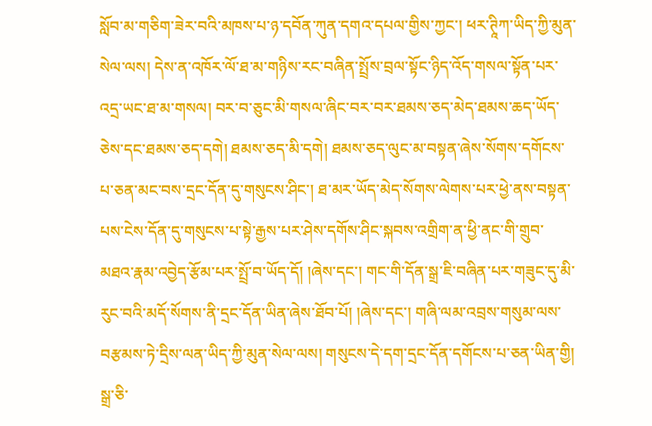སློབ་མ་གཅིག་ཟེར་བའི་མཁས་པ་ཉ་དབོན་ཀུན་དགའ་དཔལ་གྱིས་ཀྱང་། ཕར་ཊཱིཀ་ཡིད་ཀྱི་མུན་སེལ་ལས། དེས་ན་འཁོར་ལོ་ཐ་མ་གཉིས་རང་བཞིན་སྤྲོས་བྲལ་སྟོང་ཉིད་འོད་གསལ་སྟོན་པར་འདྲ་ཡང་ཐ་མ་གསལ། བར་བ་ཅུང་མི་གསལ་ཞིང་བར་བར་ཐམས་ཅད་མེད་ཐམས་ཆད་ཡོད་ཅེས་དང་ཐམས་ཅད་དགེ། ཐམས་ཅད་མི་དགེ། ཐམས་ཅད་ལུང་མ་བསྟན་ཞེས་སོགས་དགོངས་པ་ཅན་མང་བས་དྲང་དོན་དུ་གསུངས་ཤིང་། ཐ་མར་ཡོད་མེད་སོགས་ལེགས་པར་ཕྱེ་ནས་བསྟན་པས་ངེས་དོན་དུ་གསུངས་པ་སྟེ་རྒྱས་པར་ཤེས་དགོས་ཤིང་སྐབས་འགྲིག་ན་ཕྱི་ནང་གི་གྲུབ་མཐའ་རྣམ་འབྱེད་རྩོམ་པར་སྤྲོ་བ་ཡོད་དོ། །ཞེས་དང་། གང་གི་དོན་སྒྲ་ཇི་བཞིན་པར་གཟུང་དུ་མི་རུང་བའི་མདོ་སོགས་ནི་དྲང་དོན་ཡིན་ཞེས་ཐོབ་པོ། །ཞེས་དང་། གཞི་ལམ་འབྲས་གསུམ་ལས་བརྩམས་ཏེ་དྲིས་ལན་ཡིད་ཀྱི་མུན་སེལ་ལས། གསུངས་དེ་དག་དྲང་དོན་དགོངས་པ་ཅན་ཡིན་གྱི། སྒྲ་ཅི་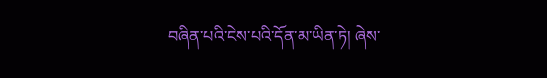བཞིན་པའི་ངེས་པའི་དོན་མ་ཡིན་ཏེ། ཞེས་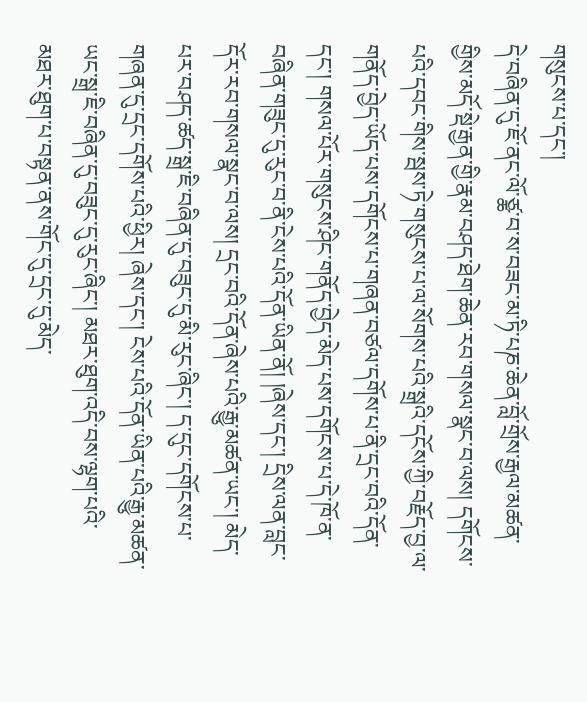གསུངས་པ་དང་།
དེ་བཞིན་དུ་ཇོ་ནང་ལོ་ཙྪ་བ་ས་བཟང་མ་ཏི་པཎ་ཆེན་བློ་གྲོས་རྒྱལ་མཚན་གྱིས་མདོ་སྡེ་རྒྱན་གྱི་རྣམ་བཤད་ཐེག་ཆེན་རབ་གསལ་སྣང་བ་ལས། དགོངས་པའི་དབང་གིས་སྦས་ཏེ་གསུངས་པ་ལ་སོགས་པའི་སྒྲའི་དངོས་ཀྱི་བརྗོད་བྱ་ལ་གནོད་བྱེད་ཡོད་པས་དགོངས་པ་གཞན་བཙལ་དགོས་པ་ནི་དྲང་བའི་དོན་དང་། གསལ་པོར་གསུངས་ཤིང་གནོད་བྱེད་མེད་པས་དགོངས་པ་དེ་ཁོ་ན་བཞིན་གཟུང་དུ་རུང་བ་ནི་ངེས་པའི་དོན་ཡིན་ནོ། །ཞེས་དང་། དྲིས་ལན་བླང་དོར་རབ་གསལ་སྣང་བ་ལས། དྲང་བའི་དོན་ཞེས་པའི་རྒྱུ་མཚན་ཡང་། མེད་པར་བཤད་ཚད་སྒྲ་ཇི་བཞིན་དུ་བཟུང་དུ་མི་རུང་ཞིང་། ད་དུང་དགོངས་པ་གཞན་དུ་དྲང་དགོས་པའི་ཕྱིར། ཞེས་དང་། ངེས་པའི་དོན་ཡིན་པའི་རྒྱུ་མཚན་ཡང་སྒྲ་ཇི་བཞིན་དུ་བཟུང་དུ་རུང་ཞིང་། མཐར་ཐུག་འདི་བས་ལྷག་པའི་མཐར་ཐུག་པ་བསྟན་ནས་གོང་དུ་དྲང་དུ་མེད་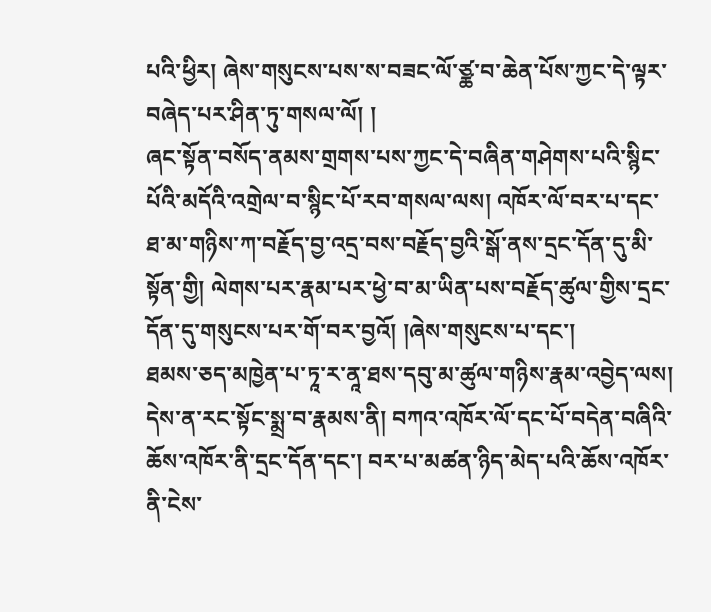པའི་ཕྱིར། ཞེས་གསུངས་པས་ས་བཟང་ལོ་ཙྪ་བ་ཆེན་པོས་ཀྱང་དེ་ལྟར་བཞེད་པར་ཤིན་ཏུ་གསལ་ལོ། །
ཞང་སྟོན་བསོད་ནམས་གྲགས་པས་ཀྱང་དེ་བཞིན་གཤེགས་པའི་སྙིང་པོའི་མདོའི་འགྲེལ་བ་སྙིང་པོ་རབ་གསལ་ལས། འཁོར་ལོ་བར་པ་དང་ཐ་མ་གཉིས་ཀ་བརྗོད་བྱ་འདྲ་བས་བརྗོད་བྱའི་སྒོ་ནས་དྲང་དོན་དུ་མི་སྟོན་གྱི། ལེགས་པར་རྣམ་པར་ཕྱེ་བ་མ་ཡིན་པས་བརྗོད་ཚུལ་གྱིས་དྲང་དོན་དུ་གསུངས་པར་གོ་བར་བྱའོ། །ཞེས་གསུངས་པ་དང་།
ཐམས་ཅད་མཁྱེན་པ་ཏཱ་ར་ནཱ་ཐས་དབུ་མ་ཚུལ་གཉིས་རྣམ་འབྱེད་ལས། དེས་ན་རང་སྟོང་སྨྲ་བ་རྣམས་ནི། བཀའ་འཁོར་ལོ་དང་པོ་བདེན་བཞིའི་ཆོས་འཁོར་ནི་དྲང་དོན་དང་། བར་པ་མཚན་ཉིད་མེད་པའི་ཆོས་འཁོར་ནི་ངེས་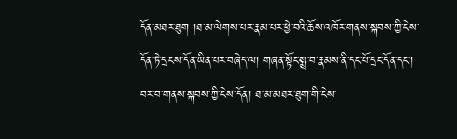དོན་མཐར་ཐུག །ཐ་མ་ལེགས་པར་རྣམ་པར་ཕྱེ་བའི་ཆོས་འཁོར་གནས་སྐབས་ཀྱི་ངེས་དོན་ཏེ་དྲངས་དོན་ཡིན་པར་བཞེད་ལ། གཞན་སྟོང་སྨྲ་བ་རྣམས་ནི་དང་པོ་དྲང་དོན་དང་། བར་བ་གནས་སྐབས་ཀྱི་ངེས་དོན། ཐ་མ་མཐར་ཐུག་གི་ངེས་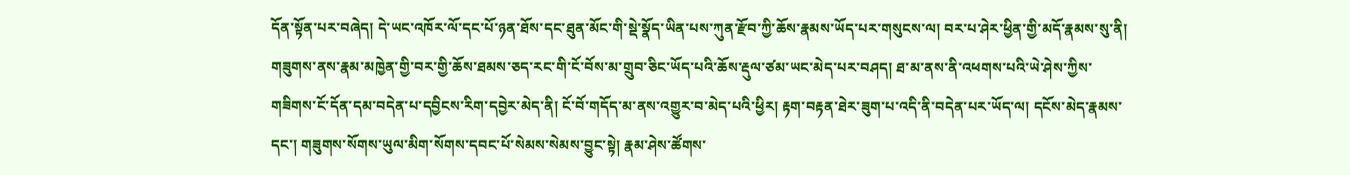དོན་སྟོན་པར་བཞེད། དེ་ཡང་འཁོར་ལོ་དང་པོ་ཉན་ཐོས་དང་ཐུན་མོང་གི་སྡེ་སྣོད་ཡིན་པས་ཀུན་རྫོབ་ཀྱི་ཆོས་རྣམས་ཡོད་པར་གསུངས་ལ། བར་པ་ཤེར་ཕྱིན་གྱི་མདོ་རྣམས་སུ་ནི། གཟུགས་ནས་རྣམ་མཁྱེན་གྱི་བར་གྱི་ཆོས་ཐམས་ཅད་རང་གི་ངོ་བོས་མ་གྲུབ་ཅིང་ཡོད་པའི་ཆོས་རྡུལ་ཙམ་ཡང་མེད་པར་བཤད། ཐ་མ་ནས་ནི་འཕགས་པའི་ཡེ་ཤེས་ཀྱིས་གཟིགས་ངོ་དོན་དམ་བདེན་པ་དབྱིངས་རིག་དབྱེར་མེད་ནི། ངོ་བོ་གདོད་མ་ནས་འགྱུར་བ་མེད་པའི་ཕྱིར། རྟག་བརྟན་ཐེར་ཟུག་པ་འདི་ནི་བདེན་པར་ཡོད་ལ། དངོས་མེད་རྣམས་དང་། གཟུགས་སོགས་ཡུལ་མིག་སོགས་དབང་པོ་སེམས་སེམས་བྱུང་སྟེ། རྣམ་ཤེས་ཚོགས་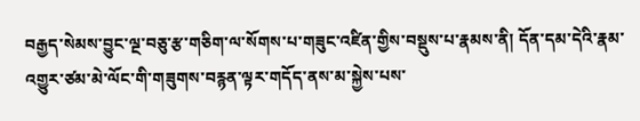བརྒྱད་སེམས་བྱུང་ལྔ་བཅུ་རྩ་གཅིག་ལ་སོགས་པ་གཟུང་འཛིན་གྱིས་བསྡུས་པ་རྣམས་ནི། དོན་དམ་དེའི་རྣམ་འགྱུར་ཙམ་མེ་ལོང་གི་གཟུགས་བརྙན་ལྟར་གདོད་ནས་མ་སྐྱེས་པས་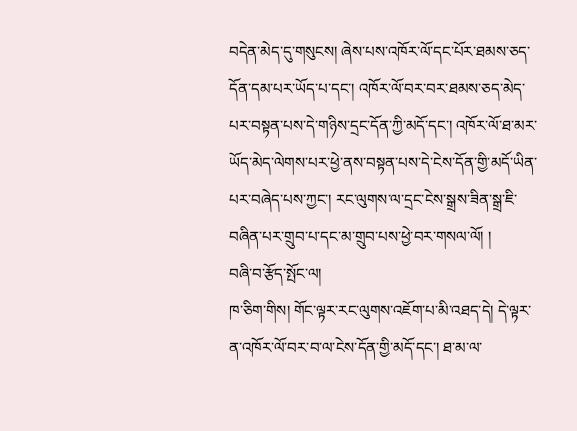བདེན་མེད་དུ་གསུངས། ཞེས་པས་འཁོར་ལོ་དང་པོར་ཐམས་ཅད་དོན་དམ་པར་ཡོད་པ་དང་། འཁོར་ལོ་བར་བར་ཐམས་ཅད་མེད་པར་བསྟན་པས་དེ་གཉིས་དྲང་དོན་ཀྱི་མདོ་དང་། འཁོར་ལོ་ཐ་མར་ཡོད་མེད་ལེགས་པར་ཕྱེ་ནས་བསྟན་པས་དེ་ངེས་དོན་གྱི་མདོ་ཡིན་པར་བཞེད་པས་ཀྱང་། རང་ལུགས་ལ་དྲང་ངེས་སྒྲས་ཟིན་སྒྲ་ཇི་བཞིན་པར་གྲུབ་པ་དང་མ་གྲུབ་པས་ཕྱེ་བར་གསལ་ལོ། །
བཞི་བ་རྩོད་སྤོང་ལ།
ཁ་ཅིག་གིས། གོང་ལྟར་རང་ལུགས་འཇོག་པ་མི་འཐད་དེ། དེ་ལྟར་ན་འཁོར་ལོ་བར་བ་ལ་ངེས་དོན་གྱི་མདོ་དང་། ཐ་མ་ལ་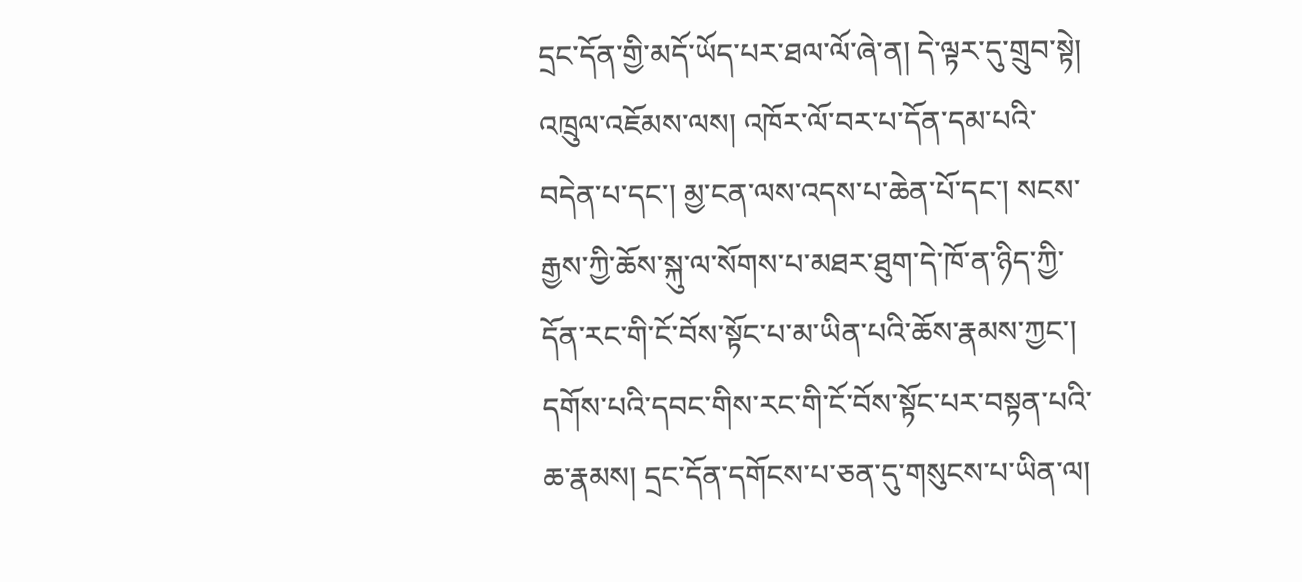དྲང་དོན་གྱི་མདོ་ཡོད་པར་ཐལ་ལོ་ཞེ་ན། དེ་ལྟར་དུ་གྲུབ་སྟེ། འཁྲུལ་འཇོམས་ལས། འཁོར་ལོ་བར་པ་དོན་དམ་པའི་བདེན་པ་དང་། མྱ་ངན་ལས་འདས་པ་ཆེན་པོ་དང་། སངས་རྒྱས་ཀྱི་ཆོས་སྐུ་ལ་སོགས་པ་མཐར་ཐུག་དེ་ཁོ་ན་ཉིད་ཀྱི་དོན་རང་གི་ངོ་བོས་སྟོང་པ་མ་ཡིན་པའི་ཆོས་རྣམས་ཀྱང་། དགོས་པའི་དབང་གིས་རང་གི་ངོ་བོས་སྟོང་པར་བསྟན་པའི་ཆ་རྣམས། དྲང་དོན་དགོངས་པ་ཅན་དུ་གསུངས་པ་ཡིན་ལ།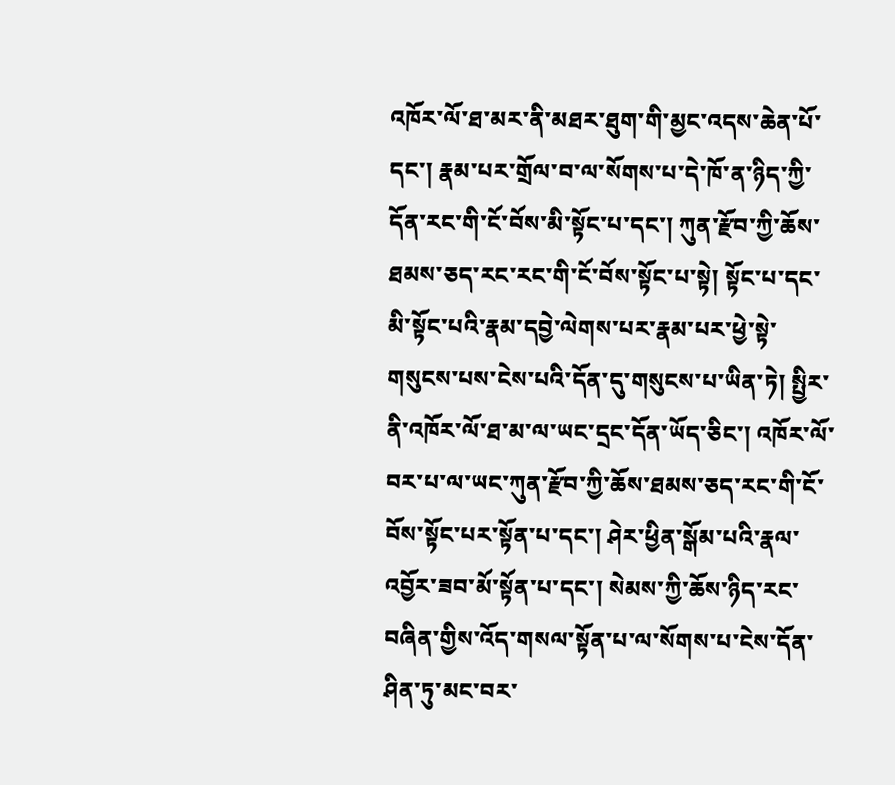འཁོར་ལོ་ཐ་མར་ནི་མཐར་ཐུག་གི་མྱང་འདས་ཆེན་པོ་དང་། རྣམ་པར་གྲོལ་བ་ལ་སོགས་པ་དེ་ཁོ་ན་ཉིད་ཀྱི་དོན་རང་གི་ངོ་བོས་མི་སྟོང་པ་དང་། ཀུན་རྫོབ་ཀྱི་ཆོས་ཐམས་ཅད་རང་རང་གི་ངོ་བོས་སྟོང་པ་སྟེ། སྟོང་པ་དང་མི་སྟོང་པའི་རྣམ་དབྱེ་ལེགས་པར་རྣམ་པར་ཕྱེ་སྟེ་གསུངས་པས་ངེས་པའི་དོན་དུ་གསུངས་པ་ཡིན་ཏེ། སྤྱིར་ནི་འཁོར་ལོ་ཐ་མ་ལ་ཡང་དྲང་དོན་ཡོད་ཅིང་། འཁོར་ལོ་བར་པ་ལ་ཡང་ཀུན་རྫོབ་ཀྱི་ཆོས་ཐམས་ཅད་རང་གི་ངོ་བོས་སྟོང་པར་སྟོན་པ་དང་། ཤེར་ཕྱིན་སྒོམ་པའི་རྣལ་འབྱོར་ཟབ་མོ་སྟོན་པ་དང་། སེམས་ཀྱི་ཆོས་ཉིད་རང་བཞིན་གྱིས་འོད་གསལ་སྟོན་པ་ལ་སོགས་པ་ངེས་དོན་ཤིན་ཏུ་མང་བར་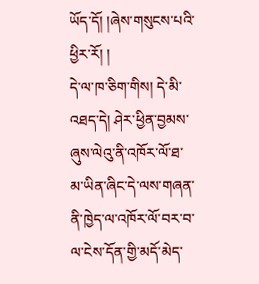ཡོད་དོ། །ཞེས་གསུངས་པའི་ཕྱིར་རོ། །
དེ་ལ་ཁ་ཅིག་གིས། དེ་མི་འཐད་དེ། ཤེར་ཕྱིན་བྱམས་ཞུས་ལེའུ་ནི་འཁོར་ལོ་ཐ་མ་ཡིན་ཞིང་དེ་ལས་གཞན་ནི་ཁྱེད་ལ་འཁོར་ལོ་བར་བ་ལ་ངེས་དོན་གྱི་མདོ་མེད་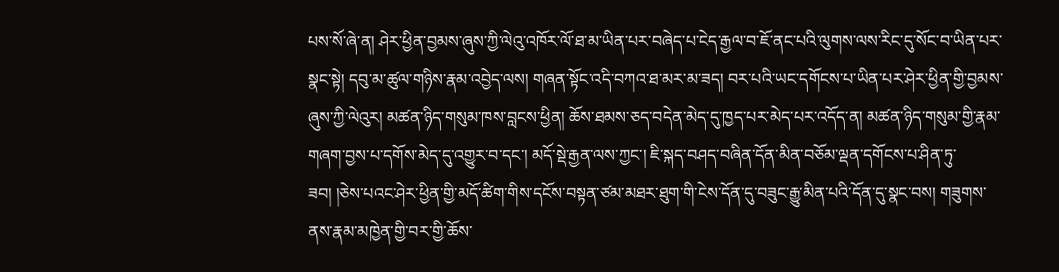པས་སོ་ཞེ་ན། ཤེར་ཕྱིན་བྱམས་ཞུས་ཀྱི་ལེའུ་འཁོར་ལོ་ཐ་མ་ཡིན་པར་བཞེད་པ་ངེད་རྒྱལ་བ་ཇོ་ནང་པའི་ལུགས་ལས་རིང་དུ་སོང་བ་ཡིན་པར་སྣང་སྟེ། དབུ་མ་ཚུལ་གཉིས་རྣམ་འབྱེད་ལས། གཞན་སྟོང་འདི་བཀའ་ཐ་མར་མ་ཟད། བར་པའི་ཡང་དགོངས་པ་ཡིན་པར་ཤེར་ཕྱིན་གྱི་བྱམས་ཞུས་ཀྱི་ལེའུར། མཚན་ཉིད་གསུམ་ཁས་བླངས་ཕྱིན། ཆོས་ཐམས་ཅད་བདེན་མེད་དུ་ཁྱད་པར་མེད་པར་འདོད་ན། མཚན་ཉིད་གསུམ་གྱི་རྣམ་གཞག་བྱས་པ་དགོས་མེད་དུ་འགྱུར་བ་དང་། མདོ་སྡེ་རྒྱན་ལས་ཀྱང་། ཇི་སྐད་བཤད་བཞིན་དོན་མིན་བཅོམ་ལྡན་དགོངས་པ་ཤིན་ཏུ་ཟབ། །ཅེས་པའང་ཤེར་ཕྱིན་གྱི་མདོ་ཚིག་གིས་དངོས་བསྟན་ཙམ་མཐར་ཐུག་གི་ངེས་དོན་དུ་བཟུང་རྒྱུ་མིན་པའི་དོན་དུ་སྣང་བས། གཟུགས་ནས་རྣམ་མཁྱེན་གྱི་བར་གྱི་ཆོས་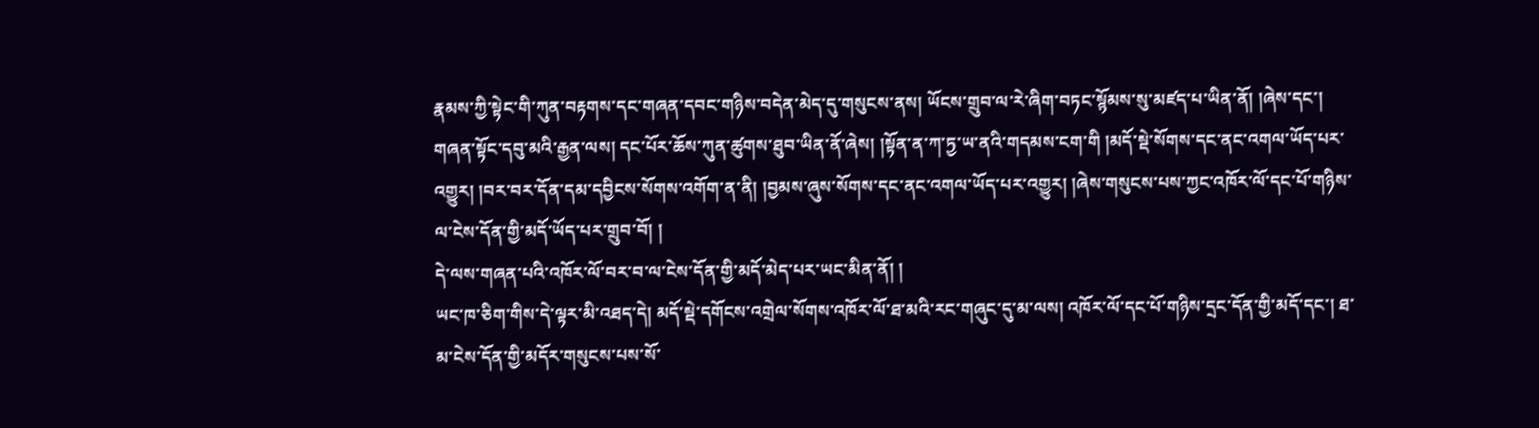རྣམས་ཀྱི་སྟེང་གི་ཀུན་བརྟགས་དང་གཞན་དབང་གཉིས་བདེན་མེད་དུ་གསུངས་ནས། ཡོངས་གྲུབ་ལ་རེ་ཞིག་བཏང་སྙོམས་སུ་མཛད་པ་ཡིན་ནོ། །ཞེས་དང་། གཞན་སྟོང་དབུ་མའི་རྒྱན་ལས། དང་པོར་ཆོས་ཀུན་ཚུགས་ཐུབ་ཡིན་ནོ་ཞེས། །སྟོན་ན་ཀ་ཏྱ་ཡ་ནའི་གདམས་ངག་གི །མདོ་སྡེ་སོགས་དང་ནང་འགལ་ཡོད་པར་འགྱུར། །བར་བར་དོན་དམ་དབྱིངས་སོགས་འགོག་ན་ནི། །བྱམས་ཞུས་སོགས་དང་ནང་འགལ་ཡོད་པར་འགྱུར། །ཞེས་གསུངས་པས་ཀྱང་འཁོར་ལོ་དང་པོ་གཉིས་ལ་ངེས་དོན་གྱི་མདོ་ཡོད་པར་གྲུབ་བོ། །
དེ་ལས་གཞན་པའི་འཁོར་ལོ་བར་བ་ལ་ངེས་དོན་གྱི་མདོ་མེད་པར་ཡང་མིན་ནོ། །
ཡང་ཁ་ཅིག་གིས་དེ་ལྟར་མི་འཐད་དེ། མདོ་སྡེ་དགོངས་འགྲེལ་སོགས་འཁོར་ལོ་ཐ་མའི་རང་གཞུང་དུ་མ་ལས། འཁོར་ལོ་དང་པོ་གཉིས་དྲང་དོན་གྱི་མདོ་དང་། ཐ་མ་ངེས་དོན་གྱི་མདོར་གསུངས་པས་སོ་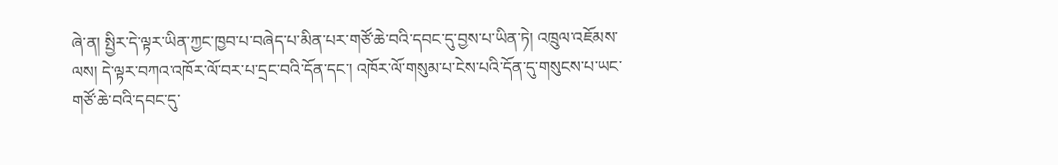ཞེ་ན། སྤྱིར་དེ་ལྟར་ཡིན་ཀྱང་ཁྱབ་པ་བཞེད་པ་མིན་པར་གཙོ་ཆེ་བའི་དབང་དུ་བྱས་པ་ཡིན་ཏེ། འཁྲུལ་འཇོམས་ལས། དེ་ལྟར་བཀའ་འཁོར་ལོ་བར་པ་དྲང་བའི་དོན་དང་། འཁོར་ལོ་གསུམ་པ་ངེས་པའི་དོན་དུ་གསུངས་པ་ཡང་གཙོ་ཆེ་བའི་དབང་དུ་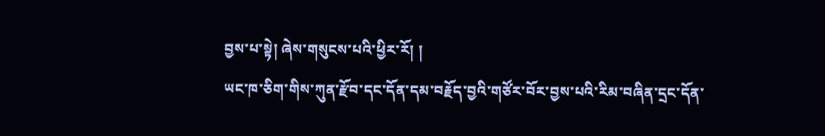བྱས་པ་སྟེ། ཞེས་གསུངས་པའི་ཕྱིར་རོ། །
ཡང་ཁ་ཅིག་གིས་ཀུན་རྫོབ་དང་དོན་དམ་བརྗོད་བྱའི་གཙོར་བོར་བྱས་པའི་རིམ་བཞིན་དྲང་དོན་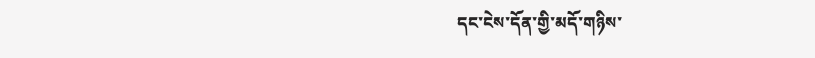དང་ངེས་དོན་གྱི་མདོ་གཉིས་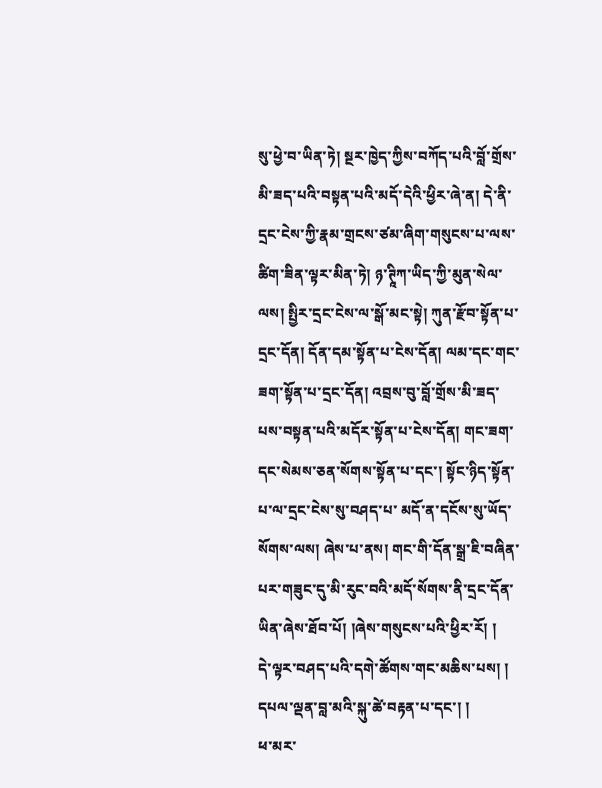སུ་ཕྱེ་བ་ཡིན་ཏེ། སྔར་ཁྱེད་ཀྱིས་བཀོད་པའི་བློ་གྲོས་མི་ཟད་པའི་བསྟན་པའི་མདོ་དེའི་ཕྱིར་ཞེ་ན། དེ་ནི་དྲང་ངེས་ཀྱི་རྣམ་གྲངས་ཙམ་ཞིག་གསུངས་པ་ལས་ཚིག་ཟིན་ལྟར་མིན་ཏེ། ཉ་ཊཱིཀ་ཡིད་ཀྱི་མུན་སེལ་ལས། སྤྱིར་དྲང་ངེས་ལ་སྒོ་མང་སྟེ། ཀུན་རྫོབ་སྟོན་པ་དྲང་དོན། དོན་དམ་སྟོན་པ་ངེས་དོན། ལམ་དང་གང་ཟག་སྟོན་པ་དྲང་དོན། འབྲས་བུ་བློ་གྲོས་མི་ཟད་པས་བསྟན་པའི་མདོར་སྟོན་པ་ངེས་དོན། གང་ཟག་དང་སེམས་ཅན་སོགས་སྟོན་པ་དང་། སྟོང་ཉིད་སྟོན་པ་ལ་དྲང་ངེས་སུ་བཤད་པ་ མདོ་ན་དངོས་སུ་ཡོད་སོགས་ལས། ཞེས་པ་ནས། གང་གི་དོན་སྒྲ་ཇི་བཞིན་པར་གཟུང་དུ་མི་རུང་བའི་མདོ་སོགས་ནི་དྲང་དོན་ཡིན་ཞེས་ཐོབ་པོ། །ཞེས་གསུངས་པའི་ཕྱིར་རོ། །
དེ་ལྟར་བཤད་པའི་དགེ་ཚོགས་གང་མཆིས་པས། །
དཔལ་ལྡན་བླ་མའི་སྐུ་ཚེ་བརྟན་པ་དང་། །
ཕ་མར་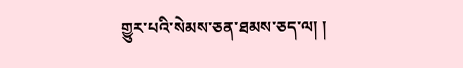གྱུར་པའི་སེམས་ཅན་ཐམས་ཅད་ལ། །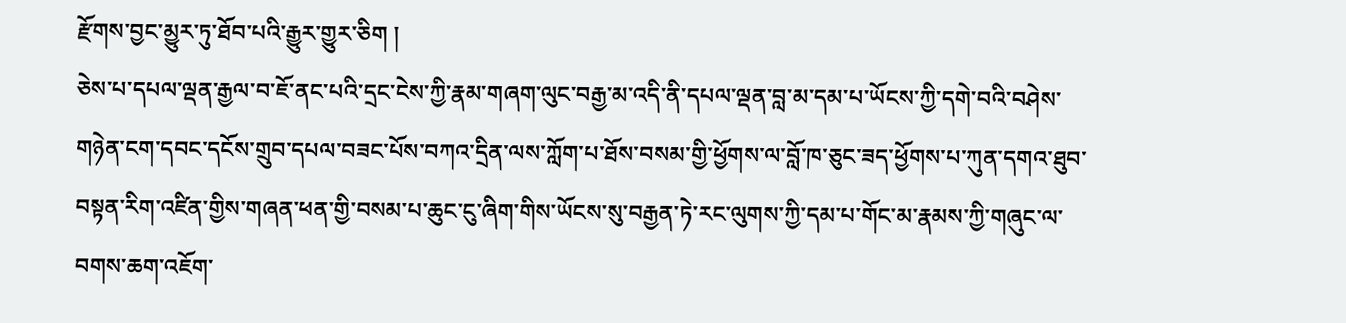རྫོགས་བྱང་མྱུར་ཏུ་ཐོབ་པའི་རྒྱུར་གྱུར་ཅིག །
ཅེས་པ་དཔལ་ལྡན་རྒྱལ་བ་ཇོ་ནང་པའི་དྲང་ངེས་ཀྱི་རྣམ་གཞག་ལུང་བརྒྱ་མ་འདི་ནི་དཔལ་ལྡན་བླ་མ་དམ་པ་ཡོངས་ཀྱི་དགེ་བའི་བཤེས་གཉེན་ངག་དབང་དངོས་གྲུབ་དཔལ་བཟང་པོས་བཀའ་དྲིན་ལས་ཀློག་པ་ཐོས་བསམ་གྱི་ཕྱོགས་ལ་བློ་ཁ་ཅུང་ཟད་ཕྱོགས་པ་ཀུན་དགའ་ཐུབ་བསྟན་རིག་འཛིན་གྱིས་གཞན་ཕན་གྱི་བསམ་པ་ཆུང་ངུ་ཞིག་གིས་ཡོངས་སུ་བརྒྱན་ཏེ་རང་ལུགས་ཀྱི་དམ་པ་གོང་མ་རྣམས་ཀྱི་གཞུང་ལ་བགས་ཆག་འཇོག་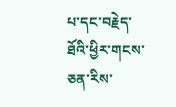པ་དང་བརྗེད་ཐོའི་ཕྱིར་གངས་ཅན་རིས་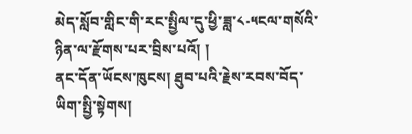མེད་སློབ་གླིང་གི་རང་སྤྱིལ་དུ་ཕྱི་ཟླ་༨-༥ངལ་གསོའི་ཉིན་ལ་རྫོགས་པར་བྲིས་པའོ། །
ནང་དོན་ཡོངས་ཁུངས། ཐུབ་པའི་རྗེས་རབས་བོད་ཡིག་སྤྱི་སྟེགས།